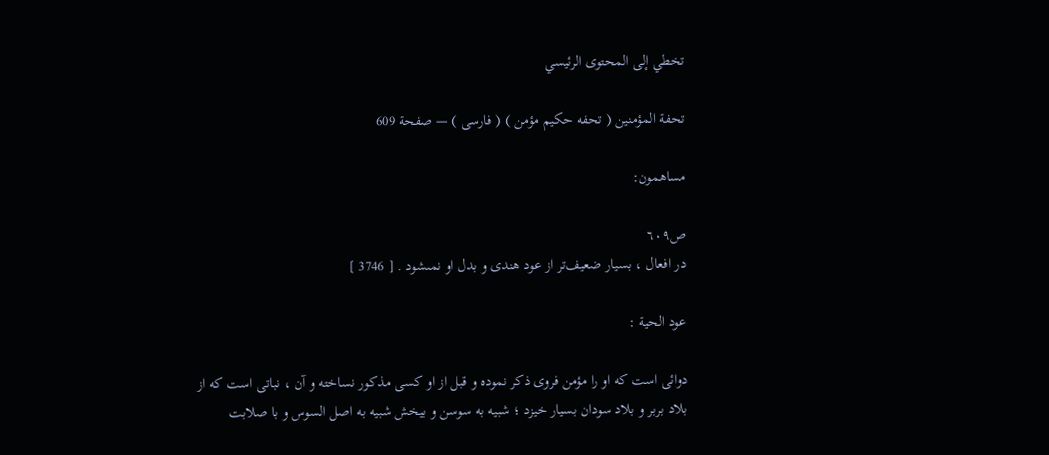تخطي إلى المحتوى الرئيسي

تحفة المؤمنين ( تحفه حكيم مؤمن ) ( فارسى ) — صفحة 609

مساهمون:

ص٦٠٩
در افعال ، بسيار ضعيف‌تر از عود هندى و بدل او نمىشود . [ 3746 ]

عود الحية :

دوائى است كه او را مؤمن فروى ذكر نموده و قبل از او كسى مذكور نساخته و آن ، نباتى است كه از بلاد بربر و بلاد سودان بسيار خيزد ؛ شبيه به سوسن و بيخش شبيه به اصل السوس و با صلابت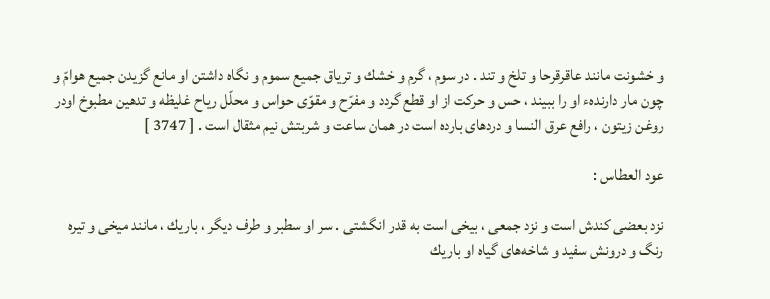و خشونت مانند عاقرقرحا و تلخ و تند . در سوم ، گرم و خشك و ترياق جميع سموم و نگاه داشتن او مانع گزيدن جميع هوامّ و چون مار دارندهء او را ببيند ، حس و حركت از او قطع گردد و مفرّح و مقوّى حواس و محلّل رياح غليظه و تدهين مطبوخ اودر روغن زيتون ، رافع عرق النسا و دردهاى بارده است در همان ساعت و شربتش نيم مثقال است . [ 3747 ]

عود العطاس :

نزد بعضى كندش است و نزد جمعى ، بيخى است به قدر انگشتى . سر او سطبر و طرف ديگر ، باريك ، مانند ميخى و تيره رنگ و درونش سفيد و شاخه‌هاى گياه او باريك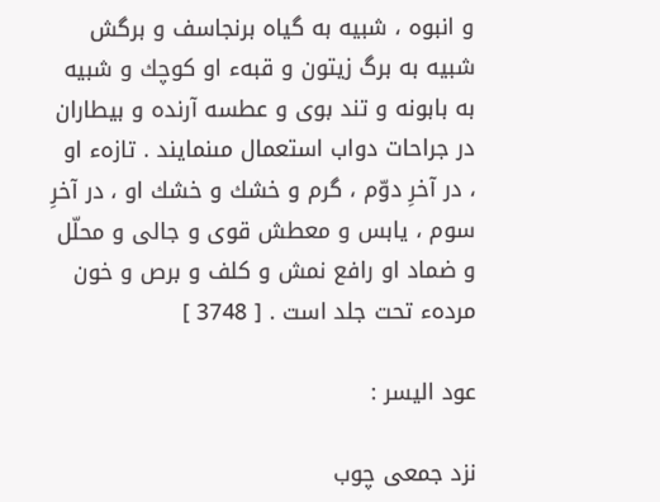و انبوه ، شبيه به گياه برنجاسف و برگش شبيه به برگ زيتون و قبهء او كوچك و شبيه به بابونه و تند بوى و عطسه آرنده و بيطاران در جراحات دواب استعمال مىنمايند . تازهء او ، در آخرِ دوّم ، گرم و خشك و خشك او ، در آخرِ سوم ، يابس و معطش قوى و جالى و محلّل و ضماد او رافع نمش و كلف و برص و خون مردهء تحت جلد است . [ 3748 ]

عود اليسر :

نزد جمعى چوب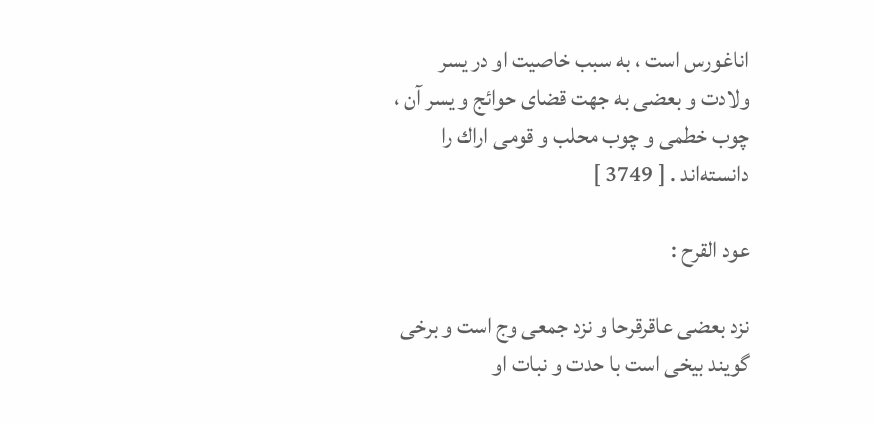اناغورس است ، به سبب خاصيت او در يسر ولادت و بعضى به جهت قضاى حوائج و يسر آن ، چوب خطمى و چوب محلب و قومى اراك را دانسته‌اند . [ 3749 ]

عود القرح :

نزد بعضى عاقرقرحا و نزد جمعى وج است و برخى گويند بيخى است با حدت و نبات او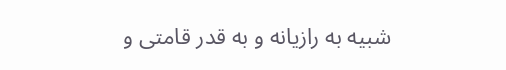شبيه به رازيانه و به قدر قامتى و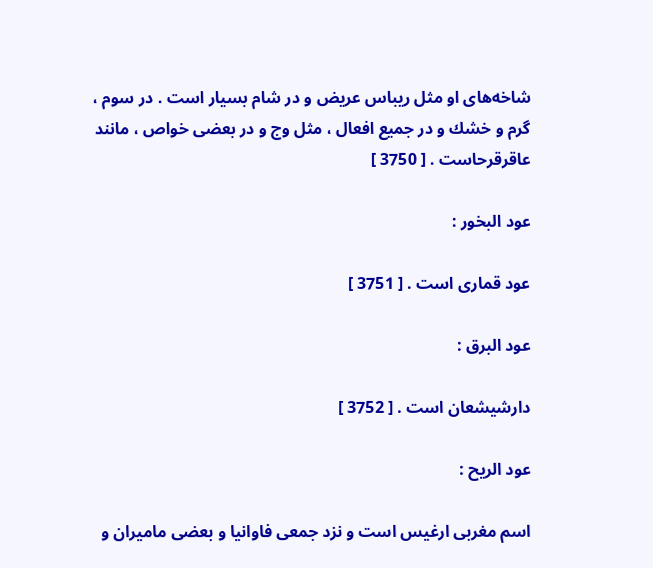شاخه‌هاى او مثل ريباس عريض و در شام بسيار است . در سوم ، گرم و خشك و در جميع افعال ، مثل وج و در بعضى خواص ، مانند عاقرقرحاست . [ 3750 ]

عود البخور :

عود قمارى است . [ 3751 ]

عود البرق :

دارشيشعان است . [ 3752 ]

عود الريح :

اسم مغربى ارغيس است و نزد جمعى فاوانيا و بعضى ماميران و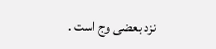نزد بعضى وج است .